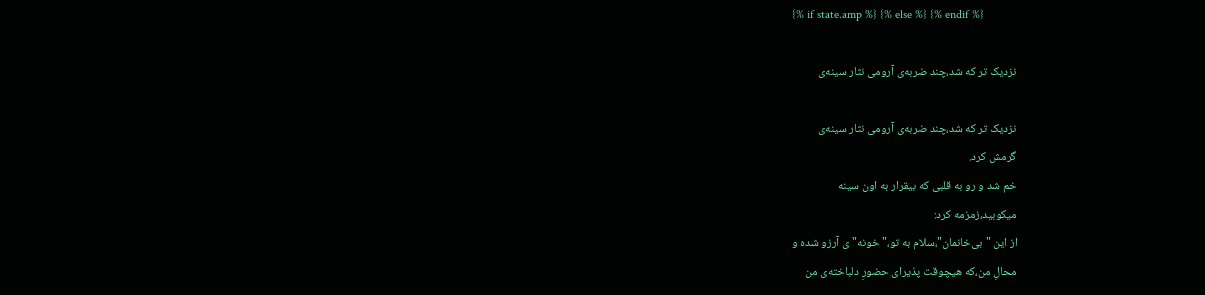{% if state.amp %} {% else %} {% endif %}

نزدیک تر که شد،چند ضربه‌‌ی آرومی نثار سینه‌ی

نزدیک تر که شد،چند ضربه‌‌ی آرومی نثار سینه‌ی
گرمش کرد.
خم شد و رو به قلبی که بیقرار به اون سینه‌
میکوبید،زمزمه کرد:
از این "بی‌خانمان"،سلام به تو،"خونه‌"ی آرزو شده‌ و
محالِ من،که هیچوقت پذیرای حضورِ دلباخته‌ی من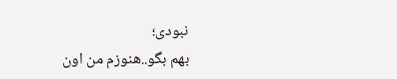نبودی؛
بهم بگو..هنوزم من اون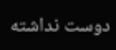دوست نداشته‌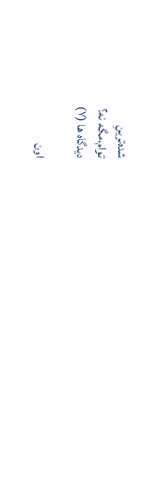شده‌ترینِ
توام،مگه نه؟
دیدگاه ها (۷)

اون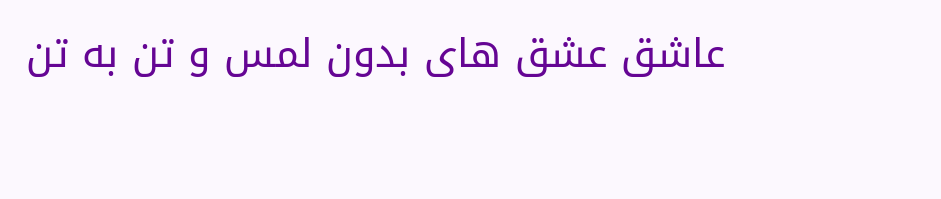عاشق عشق های بدون لمس و تن به تن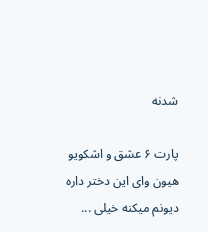شدنه

پارت ۶ عشق و اشکویو هیون وای این دختر داره دیونم میکنه خیلی ...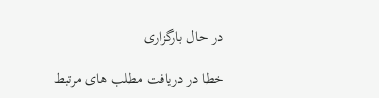در حال بارگزاری

خطا در دریافت مطلب های مرتبط